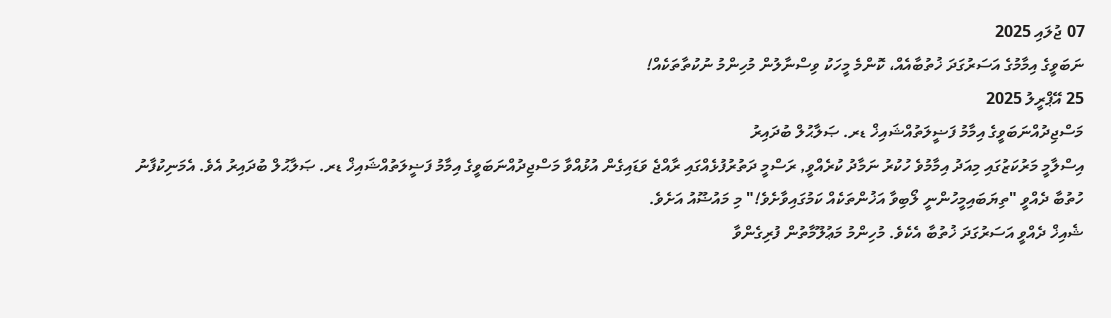07 ޖުލައި 2025
ނަބަވީގެ އިމާމުގެ އަސަރުގަދަ ޚުތުބާއެއް، ކޮންމެ މީހަކު ވިސްނާލުން މުހިންމު ނުކުތާތަކެއް!
25 އޭޕްރީލު 2025
މަސްޖިދުއްނަބަވީގެ އިމާމު ފަޟީލަތުއްޝައިޚް ޑރ. ޞަލާޙުލް ބުދައިރު
އިސްލާމީ މަރުކަޒުގައި މިއަދު އިމާމުވެ ހުކުރު ނަމާދު ކުރެއްވީ, ރަސްމީ ދަތުރުފުޅެއްގައި ރާއްޖެ ވަޑައިގެން އުޅުއްވާ މަސްޖިދުއްނަބަވީގެ އިމާމު ފަޟީލަތުއްޝައިޚް ޑރ. ޞަލާޙުލް ބުދައިރު އެވެ. އެމަނިކުފާނު ހުތުބާ ދެއްވީ "ތިޔަބައިމީހުންނީ ލޯބިވާ އަޚުންތަކެއް ކަމުގައިވާށެވެ!" މި މައުޟޫއު އަށެވެ.
ޝެއިޚް ދެއްވީ އަސަރުގަދަ ޚުތުބާ އެކެވެ. މުހިންމު މަޢުލޫމާތުން ފުރިގެންވާ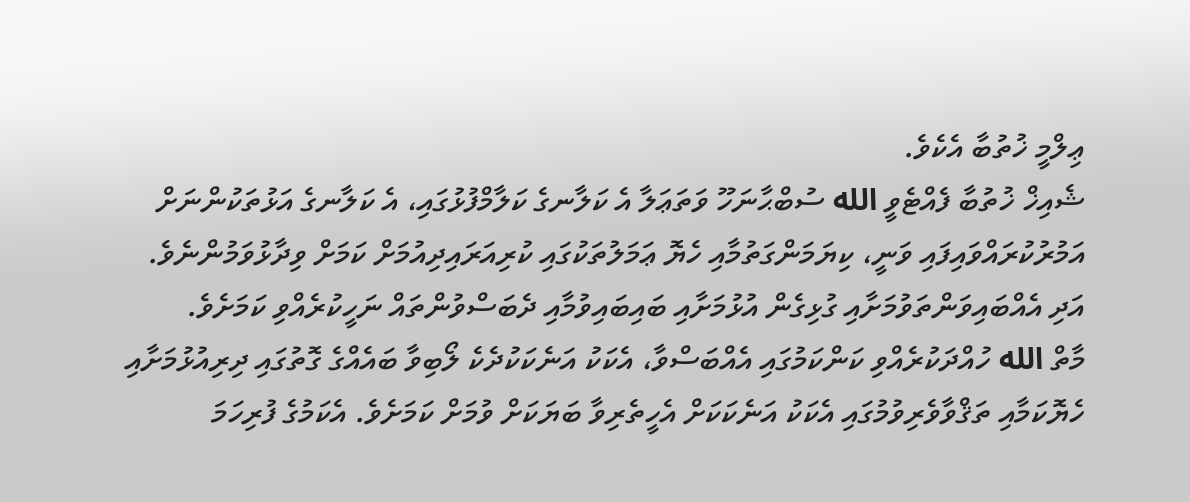ޢިލްމީ ޚުތުބާ އެކެވެ.
ޝެއިޚް ޚުތުބާ ފެއްޓެވީ الله ސުބްޙާނަހޫ ވަތަޢަލާ އެ ކަލާނގެ ކަލާމްފުޅުގައި، އެ ކަލާނގެ އަޅުތަކުންނަށް އަމުރުކުރައްވައިފައި ވަނީ، ކިޔަމަންގަތުމާއި ހެޔޮ ޢަމަލުތަކުގައި ކުރިއަރައިދިއުމަށް ކަމަށް ވިދާޅުވަމުންނެވެ. އަދި އެއްބައިވަންތަވުމަށާއި ގުޅިގެން އުޅުމަށާއި ބައިބައިވުމާއި ދެބަސްވުންތައް ނަހީކުރެއްވި ކަމަށެވެ.
މާތް الله ހުއްދަކުރެއްވި ކަންކަމުގައި އެއްބަސްވާ، އެކަކު އަނެކަކުދެކެ ލޯބިވާ ބައެއްގެ ގޮތުގައި ދިރިއުޅުމަށާއި ހެޔޮކަމާއި ތަޤްވާވެރިވުމުގައި އެކަކު އަނެކަކަށް އެހީތެރިވާ ބަޔަކަށް ވުމަށް ކަމަށެވެ. އެކަމުގެ ފުރިހަމަ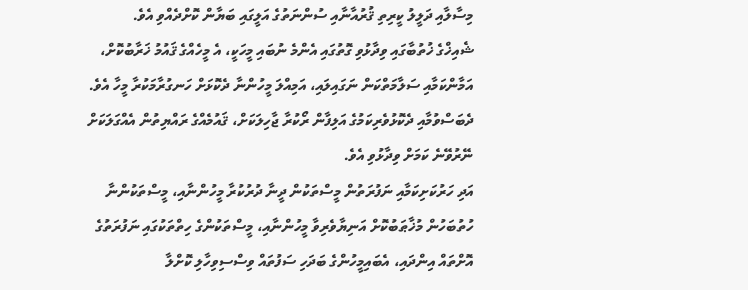މިސާލާއި ދަލީލު ކީރިތި ޤުރުއާނާއި ސުންނަތުގެ އަލީގައި ބަޔާން ކޮށްދެއްވި އެވެ.
ޝެއިޚްގެ ޚުތުބާގައި ވިދާޅުވި ގޮތުގައި އެންމެ ނުބައި މީހަކީ، އެ މީހެއްގެ ޤައުމު ޚަރާބުކޮށް، އަމާންކަމާއި ސަލާމަތްކަން ނަގައިލައި، އަމިއްލަ މީހުންނާ ދެކޮޅަށް ހަނގުރާމަކުރާ މީހާ އެވެ. ދެބަސްވުމާއި ދެކޮޅުވެރިކަމުގެ އަލިފާން ރޯކުރާ ޖާހިލަކަށް، ޤައުމެއްގެ ރައްޔިތުން އެއްގަލަކަށް ނޭރުވޭނެ ކަމަށް ވިދާޅުވި އެވެ.
އަދި ހަރުކަށިކަމާއި ނަފުރަތުން މީސްތަކުން ދީނާ ދުރުކުރާ މީހުންނާއި، މީސްތަކުންނާ ހުތުބަހުން މުޚާޠަބުކޮށް އަނިޔާވެރިވާ މީހުންނާއި، މީސްތަކުންގެ ހިތްތަކުގައި ނަފުރަތުގެ އޮށްތައް އިންދައި، އެބައިމީހުންގެ ބަދަހި ސަފުތައް ވިސްސިވިހާލި ކޮށްލާ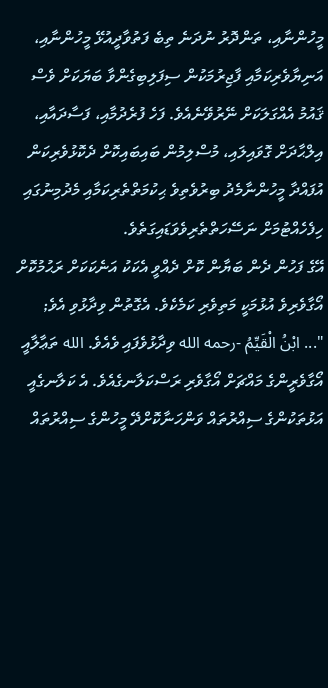މީހުންނާއި، ތަންދޮރު ނުދަނެ ތިބެ ފަތުވާދީއުޅޭ މީހުންނާއި، އަނިޔާވެރިކަމާއި ފާޖިރުމަކުން ސިފަލިބިގެންވާ ބަޔަކަށް ވެސް ޤައުމު އެއްގަލަކަށް ނޭރުވޭނެއެވެ. ފަހެ ފުރެދުމާއި، ފަސާދައާއި، އިލްޙާދަށް ގޮވައިލައި، މުސްލިމުން ބައިބައިކޮށް ދެކޮޅުވެރިކަން އުފައްދާ މީހުންނާމެދު ބިރުވެތިވެ ޙިކުމަތްތެރިކަމާއި މެދުމިނުގައި ހިފެހެއްޓުމަށް ނަސޭހަތްތެރިވެވަޑައިގަތެވެ.
އޭގެ ފަހުން ދެން ބަޔާން ކޮށް ދެއްވީ އެކަކު އަނެކަކަށް ރަޙުމުކޮށް އޯގާވެރިވެ އުޅުމަކީ މަތިވެރި ކަމެކެވެ. އެގޮތުން ވިދާޅުވި އެވެ;
"... ابْنُ الْقَيِّمُ -رحمه الله ވިދާޅުވެފައި ވެއެވެ. الله ތަޢާލާއީ އޯގާވެރީންގެ މައްޗަށް އޯގާވެރި ރަސްކަލާނގެއެވެ. އެ ކަލާނގެއީ އަޅުތަކުންގެ ސިއްރުތައް ވަންހަނާކޮށްދޭ މީހުންގެ ސިއްރުތައް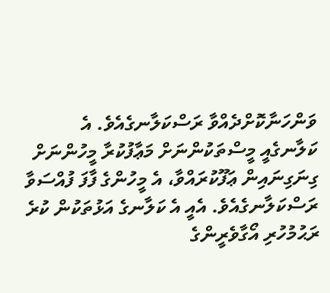ވަންހަނާކޮށްދެއްވާ ރަސްކަލާނގެއެވެ. އެ ކަލާނގެއީ މީސްތަކުންނަށް މަޢާފުކުރާ މީހުންނަށް ގިނަގިނައިން ޢަފޫކުރައްވާ، އެ މީހުންގެ ފާފަ ފުއްސަވާ ރަސްކަލާނގެއެވެ. އެއީ އެ ކަލާނގެ އަޅުތަކުން ކުރެ ރަޙުމުހުރި އޯގާވެރީންގެ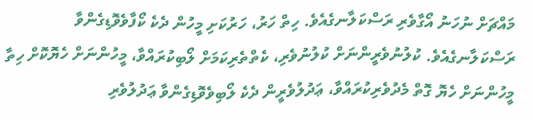މައްޗަށް ނުހަނު އޯގާވެރި ރަސްކަލާނގެއެވެ. ހިތް ހަރު، ހަރުކަށި މީހުން ދެކެ ކޯފާވެވޮޑިގެންވާ ރަސްކަލާނގެއެވެ. ކުލުނުވެރީންނަށް ކުލުނުވެރި، ކެތްތެރިކަމަށް ލޯބިކުރައްވާ، މީހުންނަށް ހެޔޮކޮށް ހިތާ މީހުންނަށް ހެޔޮ ގޮތް މެދުވެރިކުރައްވާ، ޢަދުލުވެރީން ދެކެ ލޯބިވެވޮޑިގެންވާ ޢަދުލުވެރި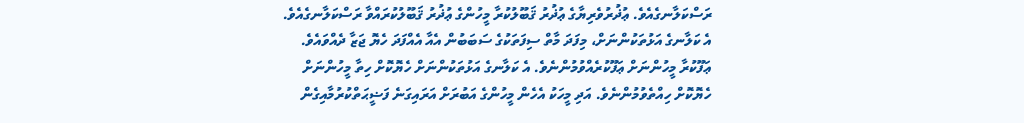ރަސްކަލާނގެއެވެ. ޢުޛުރުވެރިޔާގެ ޢުޛުރު ޤަބޫލުކުރާ މީހުންގެ ޢުޛުރު ޤަބޫލުކުރައްވާ ރަސްކަލާނގެއެވެ. އެ ކަލާނގެ އަޅުތަކުންނަށް، މިފަދަ މާތް ސިފަތަކުގެ ސަބަބުން އެއާ އެއްފަދަ ހެޔޮ ޖަޒާ ދެއްވައެވެ. ޢަފޫކުރާ މީހުންނަށް ޢަފޫކުރެއްވުމުންނެވެ. އެ ކަލާނގެ އަޅުތަކުންނަށް ހެޔޮކޮށް ހިތާ މީހުންނަށް ހެޔޮކޮށް ހިއްތެވުމުންނެވެ. އަދި މީހަކު އެހެން މީހުންގެ އަބުރަށް އަރައިގަނެ ފަޟީޙަތްކުރުމާއިގެން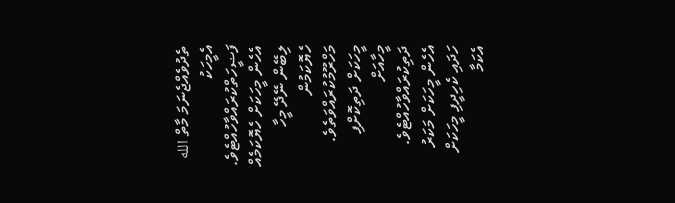ތެދުވެއްޖެނަމަ މާތް الله އެމީހަކު ފަޟީހަތްކުރައްވާހުއްޓެވެ. އެހެން މީހަކަށް ހެޔޮކަމެއް ލިބޭން ނޭދޭ މީހާ ހެޔޮކަމުން މަހްރޫމުކުރައްވަތެވެ. މީހަކަށް ދަތިކޮށްފި މީހާއަށް ދަތިކުރައްވާހުއްޓެވެ. އެހެން މީހަކަށް މަކަރު ހަދައި ކެހިދީފި މީހަކަށް އެކަމާ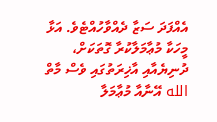އެއްފަދަ ސަޒާ ދެއްވާހުއްޓެވެ. އަޅާ މީހަކާ މުޢާމަލާކުރާ ގޮތަކަށް، ދުނިޔެއާއި އާޚިރަތުގައި ވެސް މާތް الله އޭނާއާ މުޢާމަލާ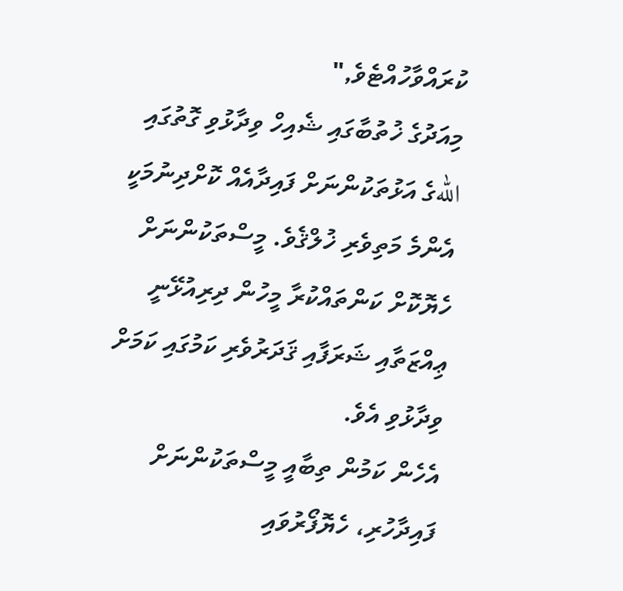ކުރައްވާހުއްޓެވެ,"
މިއަދުގެ ޚުތުބާގައި ޝެއިހް ވިދާޅުވި ގޮތުގައި اللهގެ އަޅުތަކުންނަށް ފައިދާއެއް ކޮށްދިނުމަކީ އެންމެ މަތިވެރި ޚުލްޤެވެ. މީސްތަކުންނަށް ހެޔޮކޮށް ކަންތައްކުރާ މީހުން ދިރިއުޅޭނީ ޢިއްޒަތާއި ޝަރަފާއި ޤަދަރުވެރި ކަމުގައި ކަމަށް ވިދާޅުވި އެވެ.
އެހެން ކަމުން ތިބާއީ މީސްތަކުންނަށް ފައިދާހުރި، ހެޔޮފޯރުވައި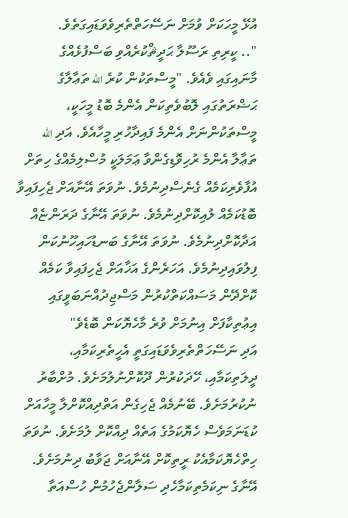އުޅޭ މީހަކަށް ވުމަށް ނަސޭހަތްތެރިވެވަޑައިގަތެވެ.
".. ކީރިތި ރަސޫލާ ޙަދީޘްކުރެއްވި ބަސްފުޅެއްގެ މާނައިގައި ވެއެވެ. "މީސްތަކުން ކުރެ الله ތަޢާލާގެ ޙަޟްރަތުގައި ލޮބުވެތިކަން އެންމެ ބޮޑު މީހަކީ، މީސްތަކުންނަށް އެންމެ ފައިދާހުރި މީހާއެވެ. އަދި الله ތަޢާލާ އެންމެ ރުހިވޮޑިގެންވާ ޢަމަލަކީ މުސްލިމެއްގެ ހިތަށް އުފާވެރިކަމެއް ގެނެސްދިނުމެވެ. ނުވަތަ އޭނާއަށް ޖެހިފައިވާ ބޮޑުކަމެއް ލުއިކޮށްދިނުމެވެ. ނުވަތަ އޭނާގެ ދަރަންޏެއް އަދާކޮށްދިނުމެވެ. ނުވަތަ އޭނާގެ ބަނޑުހައިހޫނުކަން ފިލުވައިދިނުމެވެ. އަހަރެންގެ އަޚާއަށް ޖެހިފައިވާ ކަމެއް ކޮށްދޭން މަސައްކަތްކުރުން މަސްޖިދުއްނަބަވީގައި އިޢުތިކާފަށް އިނުމަށް ވުރެ މާހެޔޮކަން ބޮޑެވެ"
އަދި ނަސޭހަތްތެރިވެވަޑައިގަތީ އެހީތެރިކަމާއި، ދީލަތިކަމާއި، ހޭދަކުރުން ދޫކޮށްނުލުމަށެވެ. މުށްބާރު ނުކުރުމަށެވެ. ބޭނުމެއް ޖެހިގެން އަތްދިއްކޮށްލާ މީހާއަށް ކުޑަނަމަވެސް ހެޔޮކަމުގެ އަތެއް ދިއްކޮށް ލުމަށެވެ. ނުވަތަ ހިތްހެޔޮކަމާއެކު ރީތިކޮށް އޭނާއަށް ޖަވާބު ދިނުމަށެވެ.
އޭނާގެ ނިކަމެތިކަމާހެދި ސަލާންޖެހުމުން ހުސްއަތާ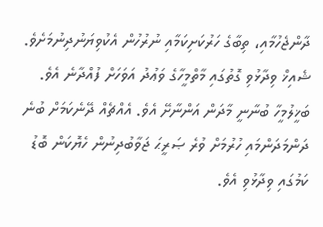ދާންޖެހުމާއި، ތިބާގެ ހަރުކަށިކަމާއި ނުރުހުން އެކުވިޔަނުދިނުމަށެވެ.
ޝެއިޚް ވިދާޅުވި ގޮތުގައި މާތްމީހާގެ ވަޢުދު އަވަހަށް ފުއްދާނެ އެވެ. ބަޚީލުމީހާ ބުނާނީ މާދަން އަންނާށޭ އެވެ. އެއްޗެއް ދޭނެކަމަށް ބުނެ ދަންމަދަންމައި ހުރުމަށް ވުރެ ޞަރީޙަ ޖަވާބުދިނުން ހެޔޮކަން ބޮޑު ކަމުގައި ވިދާޅުވި އެވެ.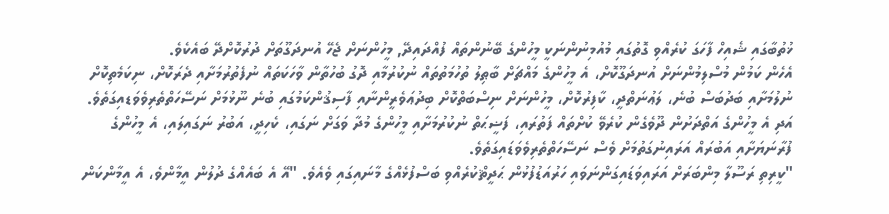ޚުތުބާގައި ޝެއިހް ފާހަގަ ކުރެއްވި ގޮތުގައި މުއުމިނުންނަކީ މީހުންގެ ބޭނުންތައް ފުއްދައިދޭ, މީހުންނަށް ޖެހޭ އުނދަގޫތަށް ދުރުކޮށްދޭ ބައެކެވެ.
އެހެން ކަމުން މުސްލިމުންނަށް އުނދަގޫކޮށް، އެ މީހުންގެ މައްޗަށް ބާޠިލު ތުހުމަތުތައް ނުކުރުމާއި ދޮގު ބުހުތާން ވާހަކަތައް ނުފެތުރުމަށާއި ދެރަކޮށް، ނިކަމެތިކޮށް ނުލުމަށާއި ބަދުބަސް ބުނެ، ލަޢުނަތްދީ، ކާފިރުކޮށް، މީހުންނަށް ނިސްބަތްކޮށް ބިދުޢަވެރީންނާއި ފާސިޤުންކަމުގައި ބުނެ ނޫޅުމަށް ނަސޭހަތްތެރިވެވަޑއިގަތެވެ.
އަދި އެ މީހުންގެ އަތްދަށުން ދޫވެގެން ކުރެވޭ ކުށްތައް ފަތުރައި، ފަޟީޙަތް ނުކުރުމަށާއި މީހުންގެ މުދާ ވަގަށް ނަގައި، ކެހިދީ، އަބުރު ނަގައިލައި، އެ މީހުންގެ ފުރާނަޔަށާއި އަބުރައް އަރައިނުގަތުމަށް ވެސް ނަސޭހަތްތެރިވެވަޑައިގަތެވެ.
"ކީރިތި ރަސޫލާ މިންބަރަށް އަރައިވަޑައިގަންނަވައި ހަރުއަޑުފުޅުން ޙަދީޘްކުރެއްވި ބަސްފުޅެއްގެ މާނައިގައި ވެއެވެ. "އޭ އެ ބައެއްގެ ދުލުން އީމާންވެ، އެ އީމާންކަން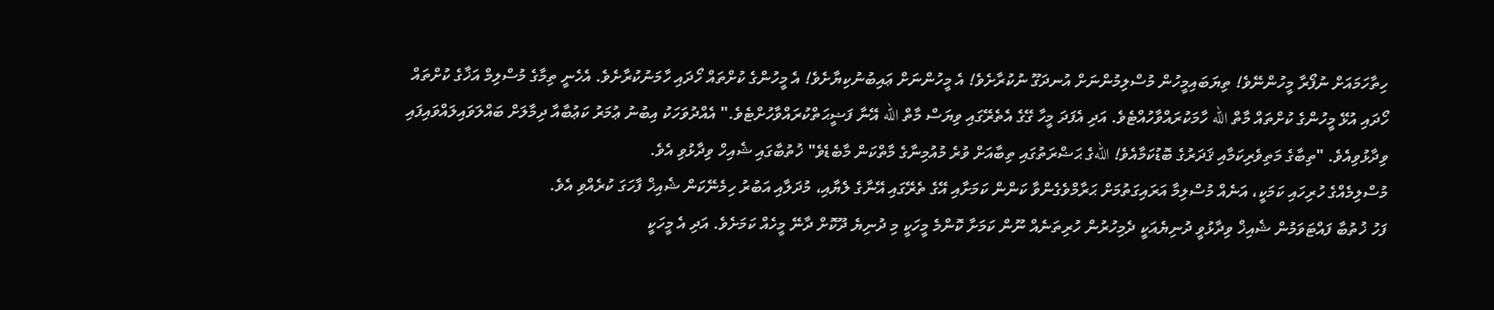ހިތާހަމައަށް ނުފޯރާ މީހުންނޭވެ! ތިޔަބައިމީހުން މުސްލިމުންނަށް އުނދަގޫ ނުކުރާށެވެ! އެ މީހުންނަށް ޢައިބުނުކިޔާށެވެ! އެ މީހުންގެ ކުށްތައް ހޯދައި ހާމަނުކުރާށެވެ. އެހެނީ ތިމާގެ މުސްލިމް އަޚާގެ ކުށްތައް ހޯދައި އުޅޭ މީހުންގެ ކުށްތައް މާތް الله ހާމަކުރައްވާހުއްޓެވެ. އަދި އެފަދަ މީހާ ގޭގެ އެތެރޭގައި ވިޔަސް މާތް الله އޭނާ ފަޟީޙަތްކުރައްވާހުށްޓެވެ." އެއްދުވަހަކު އިބުނު ޢުމަރު ކަޢުބާއާ ދިމާލަށް ބައްލަވައިލައްވައިފައި ވިދާޅުވިއެވެ. "ތިބާގެ މަތިވެރިކަމާއި ޤަދަރުގެ ބޮޑުކަމާއެވެ! اللهގެ ޙަޟްރަތުގައި ތިބާއަށް ވުރެ މުއުމިނާގެ މާތްކަން މާބެޑެވެ" ޚުތުބާގައި ޝެއިހް ވިދާޅުވި އެވެ.
މުސްލިމެއްގެ ހުރިހައި ކަމަކީ، އަނެއް މުސްލިމާ އަރައިގަތުމަށް ޙަރާމްވެގެންވާ ކަންން ކަމަށާއި އޭގެ ތެރޭގައި އޭނާގެ ލެޔާއި، މުދަލާއި އަބުރު ހިމެނޭކަން ޝެއިޚް ފާހަގަ ކުރެއްވި އެވެ.
ފަހު ޚުތުބާ ފައްޓަވަމުން ޝެއިޚް ވިދާޅުވީ ދުނިޔެއަކީ ދެމިހުރުން ހުރިތަނެއް ނޫން ކަމަށާ ކޮންމެ މީހަކީ މި ދުނިޔެ ދޫކޮށް ދާނޭ މީހެއް ކަމަށެވެ. އަދި އެ މީހަކީ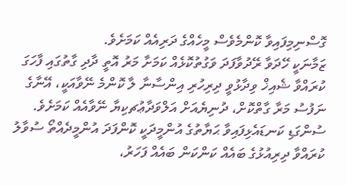ގޮސްނިމިފައިވާ ކޮންމެވެސް މީހެއްގެ ދަރިއެއް ކަމަށެވެ.
ޒަމާނަކީ ހޭދަވާ ރޭދުވާފަދަ ވަގުތުކޮޅެއް ކަމަށާ މަރު އޮތީ ދާދި ގާތުގައި ފާހަގަ ކުރައްވާ ޝެއިޚް ވިދާޅުވީ ދިރިހުރި އިންސާނާ ލާ ކޮންމެ ނޭވާއަކީ، އޭނާގެ ނަފުސު މަރާ ގާތްކޮށް، ދުނިޔެއަށް އަލްވަދާޢުޗކިޔާ ނޭވާއެއް ކަމަށެވެ.
ސުންގަޑި ކަނޑައެޅިފައިވާ ޙަޔާތުގެ އުންމީދަކީ ކޮންފަދަ އުންމީދެއްތޯ ސުވާލު ކުރައްވާ ދިރިއުޅުގެ ބައެއް ކަންކަން ބައެއް ފަހަރު،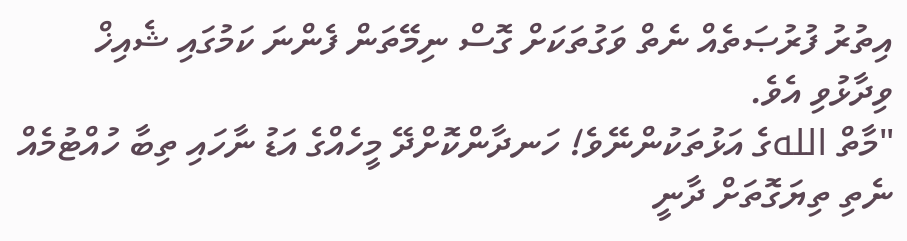އިތުރު ފުރުޞަތެއް ނެތް ވަގުތަކަށް ގޮސް ނިމޭތަން ފެންނަ ކަމުގައި ޝެއިޚް ވިދާޅުވި އެވެ.
"މާތް اللهގެ އަޅުތަކުންނޭވެ! ހަނދާންކޮށްދޭ މީހެއްގެ އަޑު ނާހައި ތިބާ ހުއްޓުމެއް ނެތި ތިޔަގޮތަށް ދާނީ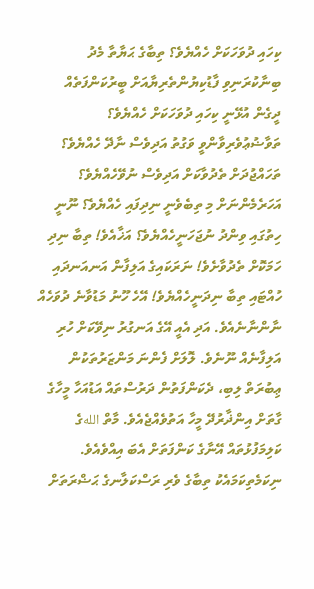ކިހައި ދުވަހަކަށް ހެއްޔެވެ؟ ތިބާގެ ޙަޔާތާ މެދު ބިނާކުރަނިވި ފާޑުކިޔުންތެރިޔާއަށް ބީރުކަންފަތެއް ދީގެން އުޅޭނީ ކިހައި ދުވަހަކަށް ހެއްޔެވެ؟ ތަވާޟުޢުވެރިވާންވީ ވަގުތު އަދިވެސް ނާދޭ ހެއްޔެވެ؟ ތަހައްޖުދަށް ތެދުވާކަށް އަދިވެސް ނުވޭހެއްޔެވެ؟ އަހަރެމެންނަށް މި ތިބެވެނީ ނިދިފައި ހެއްޔެވެ؟ ނޫނީ ހިތުގައި ވިންދު ނުޖަހަނީހެއްޔެވެ؟ އަޚާއެވެ! ތިބާ ނިދި ހަމަކޮށް ތެދުވާށެވެ! ނަރަކައިގެ އަލިފާން އަނއަނދައި ހުއްޓައި ތިބާ ނިދަނީހެއްޔެވެ! އޭހެ ހޫނު މަޑުވާނެ ދުވަހެއް ނާންނާނެއެވެ. އަދި އެއީ އޭގެ އަނގުރު ނިވޭކަށް ހުރި އަލިފާނެއް ނޫނެވެ. ލޮލަށް ފެންނަ މަންޒަރުތަކުން ޢިބުރަތް ލިބި، ދެކަންފަތުން ދަރުސްތައް އަޑުއަހާ މީހާގެ ގާތަށް އިންޛާރުދޭ މީހާ އަތުވެއްޖެއެވެ. މާތް اللهގެ ކަލިމަފުޅުތައް އޭނާގެ ކަންފަތަށް އެބަ އިއްވެއެވެ. ނިކަމެތިކަމައެކު ތިބާގެ ވެރި ރަސްކަލާނގެ ޙަޟްރަތަށް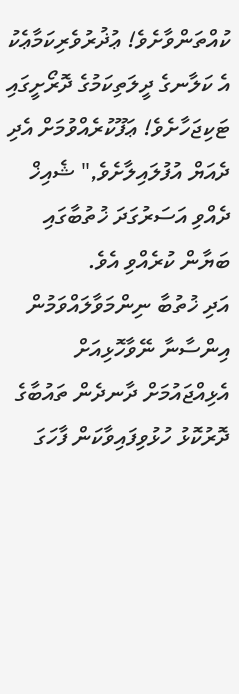ކުއްތަންވާށެވެ! ޢުޛުރުވެރިކަމާޢެކު އެ ކަލާނގެ ދީލަތިކަމުގެ ދޮރޯށީގައި ޓަކިޖަހާށެވެ! ޢަފޫކުރެއްވުމަށް އެދި ދެއަޔް އުފުލައިލާށެވެ," ޝެއިޚް ދެއްވި އަސަރުގަދަ ޚުތުބާގައި ބަޔާން ކުރެއްވި އެވެ.
އަދި ޚުތުބާ ނިންމަވާލައްވަމުން އިންސާނާ ނޭވާހޮޅިއަށް އެޅިއްޖައުމަށް ދާނދެން ތައުބާގެ ދޮރުކޮޅު ހުޅުވިފައިވާކަން ފާހަގަ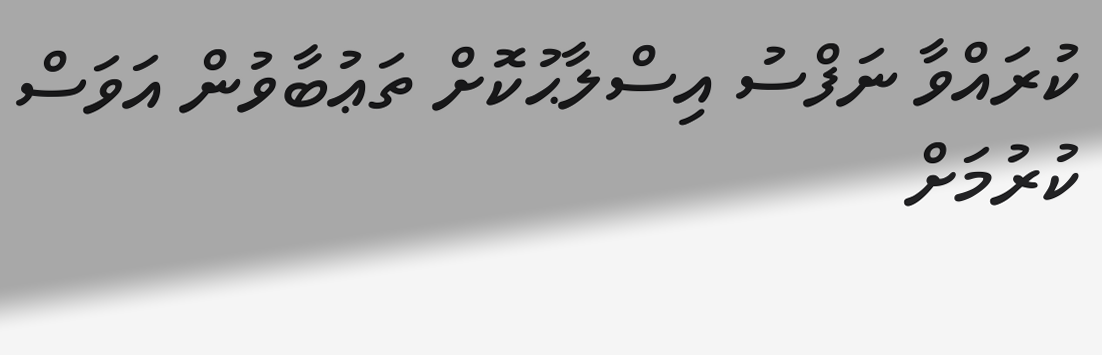ކުރައްވާ ނަފްސު އިސްލާޙުކޮށް ތަޢުބާވުން އަވަސް ކުރުމަށް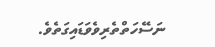ނަސޭހަތްތެރިވެވަޑައިގަތެވެ.